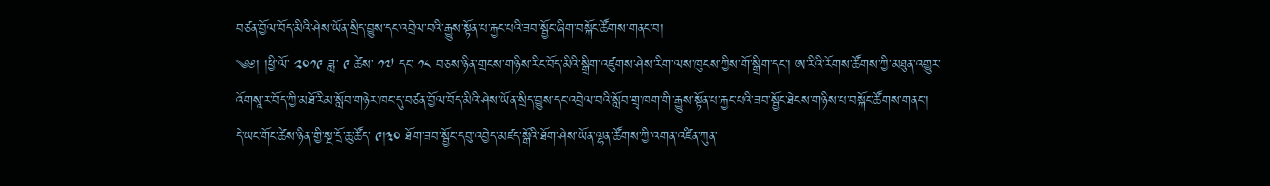བཙན་བྱོལ་བོད་མིའི་ཤེས་ཡོན་སྲིད་བྱུས་དང་འབྲེལ་བའི་རྒྱུས་སྟོན་པ་རྐྱང་པའི་ཟབ་སྦྱོང་ཞིག་བསྐོང་ཚོགས་གནང་བ།
༄༅། །ཕྱི་ལོ་ ༢༠༡༩ ཟླ་ ༩ ཚེས་ ༡༧ དང་ ༡༨ བཅས་ཉིན་གྲངས་གཉིས་རིང་བོད་མིའི་སྒྲིག་འཛུགས་ཤེས་རིག་ལས་ཁུངས་ཀྱིས་གོ་སྒྲིག་དང་། ཨ་རིའི་རོགས་ཚོགས་ཀྱི་མཐུན་འགྱུར་འོགསཱ་ར་བོད་ཀྱི་མཐོ་རིམ་སློབ་གཉེར་ཁང་དུ་བཙན་བྱོལ་བོད་མིའི་ཤེས་ཡོན་སྲིད་བྱུས་དང་འབྲེལ་བའི་སློབ་གྲྭ་ཁག་གི་རྒྱུས་སྟོན་པ་རྐྱང་པའི་ཟབ་སྦྱོང་ཐེངས་གཉིས་པ་བསྐོང་ཚོགས་གནང་།
དེ་ཡང་གོང་ཚེས་ཉིན་གྱི་སྔ་དྲོ་ཆུ་ཚོད་ ༩།༣༠ ཐོག་ཟབ་སྦྱོང་དབུ་འབྱེད་མཛད་སྒོའི་ཐོག་ཤེས་ཡོན་ལྷན་ཚོགས་ཀྱི་འགན་འཛིན་ཀུན་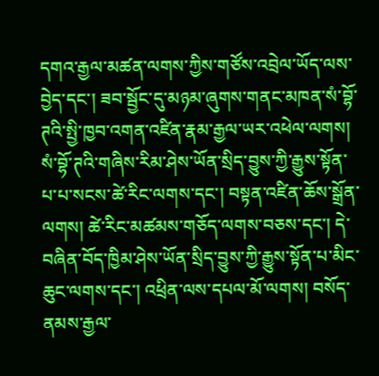དགའ་རྒྱལ་མཚན་ལགས་ཀྱིས་གཙོས་འབྲེལ་ཡོད་ལས་བྱེད་དང་། ཟབ་སྦྱོང་དུ་མཉམ་ཞུགས་གནང་མཁན་སཾ་བྷོ་ཊའི་སྤྱི་ཁྱབ་འགན་འཛིན་རྣམ་རྒྱལ་ཡར་འཕེལ་ལགས། སཾ་བྷོ་ཊའི་གཞིས་རིམ་ཤེས་ཡོན་སྲིད་བྱུས་ཀྱི་རྒྱུས་སྟོན་པ་པ་སངས་ཚེ་རིང་ལགས་དང་། བསྟན་འཛིན་ཆོས་སྒྲོན་ལགས། ཚེ་རིང་མཚམས་གཅོད་ལགས་བཅས་དང་། དེ་བཞིན་བོད་ཁྱིམ་ཤེས་ཡོན་སྲིད་བྱུས་ཀྱི་རྒྱུས་སྟོན་པ་མིང་ཆུང་ལགས་དང་། འཕྲིན་ལས་དཔལ་མོ་ལགས། བསོད་ནམས་རྒྱལ་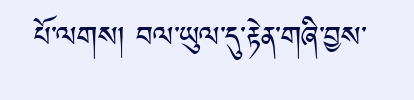པོ་ལགས། བལ་ཡུལ་དུ་རྟེན་གཞི་བྱས་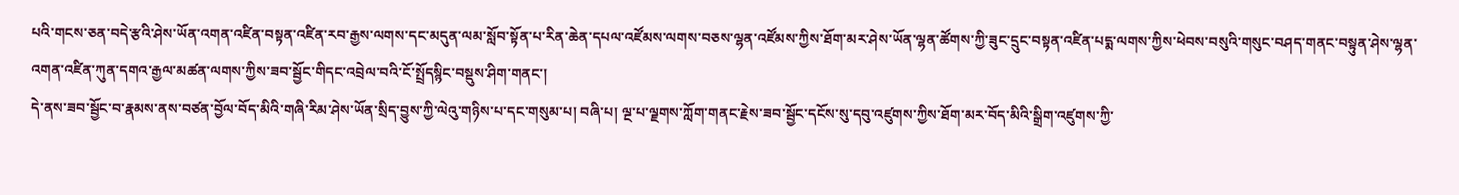པའི་གངས་ཅན་བདེ་རྩའི་ཤེས་ཡོན་འགན་འཛིན་བསྟན་འཛིན་རབ་རྒྱས་ལགས་དང་མདུན་ལམ་སློབ་སྟོན་པ་རིན་ཆེན་དཔལ་འཛོམས་ལགས་བཅས་ལྷན་འཛོམས་ཀྱིས་ཐོག་མར་ཤེས་ཡོན་ལྷན་ཚོགས་ཀྱི་ཟུང་དྲུང་བསྟན་འཛིན་པདྨ་ལགས་ཀྱིས་ཕེབས་བསུའི་གསུང་བཤད་གནང་བསྟུན་ཤེས་ལྷན་འགན་འཛིན་ཀུན་དགའ་རྒྱལ་མཚན་ལགས་ཀྱིས་ཟབ་སྦྱོང་གིདང་འབྲེལ་བའི་ངོ་སྤྲོདསྙིང་བསྡུས་ཤིག་གནང་།
དེ་ནས་ཟབ་སྦྱོང་བ་རྣམས་ནས་བཙན་བྱོལ་བོད་མིའི་གཞི་རིམ་ཤེས་ཡོན་སྲིད་བྱུས་ཀྱི་ལེའུ་གཉིས་པ་དང་གསུམ་པ། བཞི་པ། ལྔ་པ་ལྗགས་ཀློག་གནང་རྗེས་ཟབ་སྦྱོང་དངོས་སུ་དབུ་འཛུགས་ཀྱིས་ཐོག་མར་བོད་མིའི་སྒྲིག་འཛུགས་ཀྱི་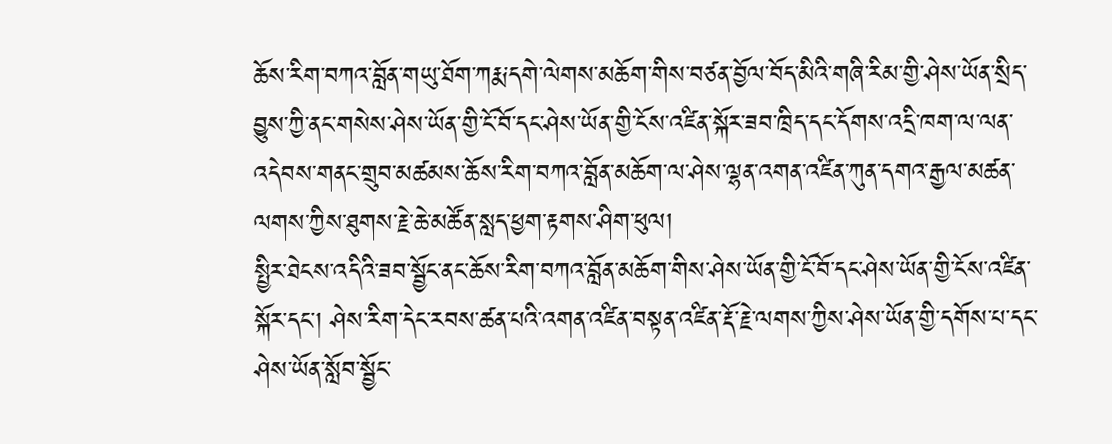ཆོས་རིག་བཀའ་བློན་གཡུ་ཐོག་ཀརྨ་དགེ་ལེགས་མཆོག་གིས་བཙན་བྱོལ་བོད་མིའི་གཞི་རིམ་གྱི་ཤེས་ཡོན་སྲིད་བྱུས་ཀྱི་ནང་གསེས་ཤེས་ཡོན་གྱི་ངོ་བོ་དང་ཤེས་ཡོན་གྱི་ངོས་འཛིན་སྐོར་ཟབ་ཁྲིད་དང་དོགས་འདྲི་ཁག་ལ་ལན་འདེབས་གནང་གྲུབ་མཚམས་ཆོས་རིག་བཀའ་བློན་མཆོག་ལ་ཤེས་ལྷན་འགན་འཛིན་ཀུན་དགའ་རྒྱལ་མཚན་ལགས་ཀྱིས་ཐུགས་རྗེ་ཆེ་མཚོན་སླད་ཕྱག་རྟགས་ཤིག་ཕུལ།
སྤྱིར་ཐེངས་འདིའི་ཟབ་སྦྱོང་ནང་ཆོས་རིག་བཀའ་བློན་མཆོག་གིས་ཤེས་ཡོན་གྱི་ངོ་བོ་དང་ཤེས་ཡོན་གྱི་ངོས་འཛིན་སྐོར་དང་། ཤེས་རིག་དེང་རབས་ཚན་པའི་འགན་འཛིན་བསྟན་འཛིན་རྡོ་རྗེ་ལགས་ཀྱིས་ཤེས་ཡོན་གྱི་དགོས་པ་དང་ཤེས་ཡོན་སློབ་སྦྱོང་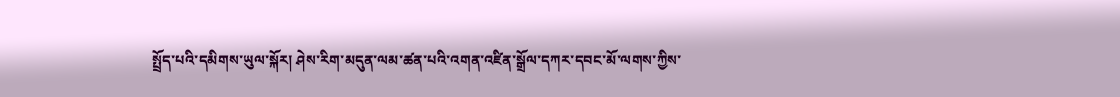སྤྲོད་པའི་དམིགས་ཡུལ་སྐོར། ཤེས་རིག་མདུན་ལམ་ཚན་པའི་འགན་འཛིན་སྒྲོལ་དཀར་དབང་མོ་ལགས་ཀྱིས་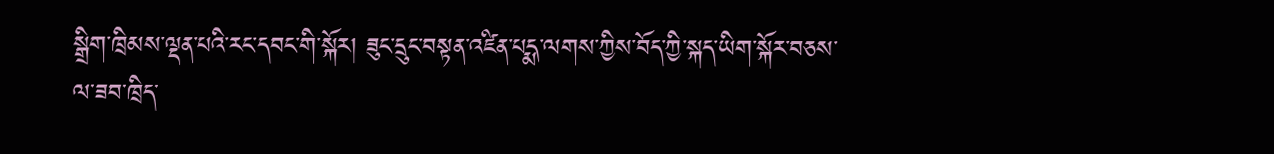སྒྲིག་ཁྲིམས་ལྡན་པའི་རང་དབང་གི་སྐོར། ཟུང་དྲུང་བསྟན་འཛིན་པདྨ་ལགས་ཀྱིས་བོད་ཀྱི་སྐད་ཡིག་སྐོར་བཅས་ལ་ཟབ་ཁྲིད་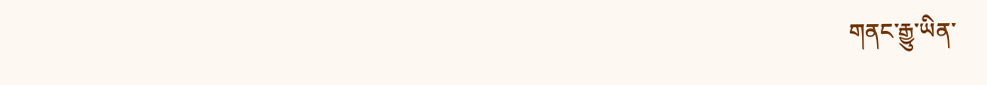གནང་རྒྱུ་ཡིན་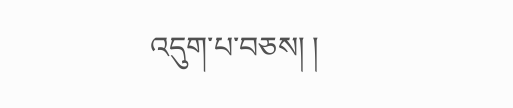འདུག་པ་བཅས། །